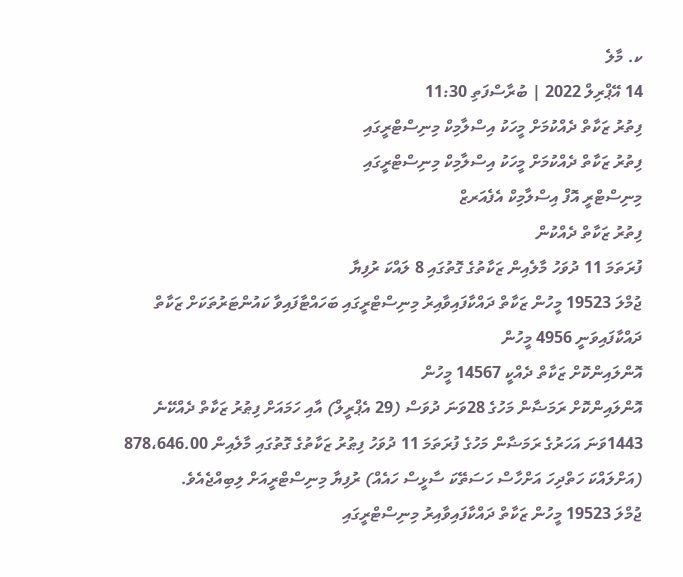ކ. މާލެ
14 އޭޕްރިލް 2022 | ބުރާސްފަތި 11:30
ފިތުރު ޒަކާތް ދެއްކުމަށް މީހަކު އިސްލާމިކް މިނިސްޓްރީގައި
ފިތުރު ޒަކާތް ދެއްކުމަށް މީހަކު އިސްލާމިކް މިނިސްޓްރީގައި
މިނިސްޓްރީ އޮފް އިސްލާމިކް އެފެއަރޒް
ފިތުރު ޒަކާތް ދެއްކުން
ފުރަތަމަ 11 ދުވަހު މާލެއިން ޒަކާތުގެ ގޮތުގައި 8 ލައްކަ ރުފިޔާ
ޖުމްލަ 19523 މީހުން ޒަކާތް ދައްކާފައިވާއިރު މިނިސްޓްރީގައި ބަހައްޓާފައިވާ ކައުންޓަރުތަކަށް ޒަކާތް ދައްކާފައިވަނީ 4956 މީހުން
އޮންލައިންކޮށް ޒަކާތް ދެއްކީ 14567 މީހުން
އޮންލައިންކޮށް ރަމަޟާން މަހުގެ 28ވަނަ ދުވަސް (29 އެޕްރީލް) އާއި ހަމައަށް ފިޠުރު ޒަކާތް ދެއްކޭނެ
1443ވަނަ އަހަރުގެ ރަމަޟާން މަހުގެ ފުރަތަމަ 11 ދުވަހު ފިޠުރު ޒަކާތުގެ ގޮތުގައި މާލެއިން 878،646.00 (އަށްލައްކަ ހަތްދިހަ އަށްހާސް ހަސަތޭކަ ސާޅީސް ހައެއް) ރުފިޔާ މިނިސްޓްރީއަށް ލިބިއްޖެއެވެ.
ޖުމްލަ 19523 މީހުން ޒަކާތް ދައްކާފައިވާއިރު މިނިސްޓްރީގައި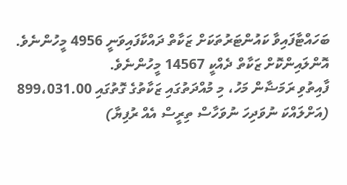ބަހައްޓާފައިވާ ކައުންޓަރުތަކަށް ޒަކާތް ދައްކާފައިވަނީ 4956 މީހުންނެވެ. އޮންލައިންކޮށް ޒަކާތް ދެއްކީ 14567 މީހުންނެވެ.
ފާއިތުވި ރަމަޟާން މަހު، މި މުއްދަތުގައި ޒަކާތުގެ ގޮތުގައި 899،031.00 (އަށްލައްކަ ނުވަދިހަ ނުވަހާސް ތިރީސް އެއް ރުފިޔާ)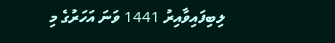ލިބިފައިވާއިރު 1441 ވަނަ އަހަރުގެ މި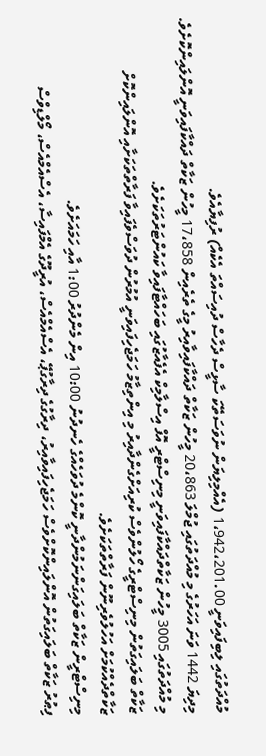މުއްދަތުގައި ލިބިފައިވަނީ 1،942،201.00 (އެއްމިލިޔަން ނުވަސަތޭކަ ސާޅީސް ދެހާސް ދުއިސައްތަ އެކެއް) ރުފިޔާއެވެ.
މިދިޔަ 1442 ވަނަ އަހަރުގެ މި މުއްދަތުގައި ޖުމްލަ 20،863 މީހުން ޒަކާތް ދައްކާފައިވާއިރު މީގެ ތެރެއިން 17،858 މީހުން ޒަކާތް ދައްކާފައިވަނީ އޮންލައިންކޮށެވެ. މި މުއްދަތުގައި 3005 މީހުން ޒަކާތްދައްކާފައިވަނީ މިނިސްޓްރީ އޮފް އިސްލާމިކް އެފެއާޒުގައި ބަހައްޓާފައިވާ ކައުންޓަރުތަކަށެވެ.
ޒަކާތް ބަލައިގަތުން މިނިސްޓްރީގެ ހޯލުންވެސް ކުރިއަށްގެންދާއިރު މި އިންތިޒާމު ހަމަޖެހިފައިވަނީ އުމުރުން ދުވަސްވެފައިވާ ފަރާތްތަކަށާއި އޮންލައިންކޮށް ޒަކާތްދެއްކުމަށް އަހުލުވެރިނޫން ފަރާތްތަކަށެވެ.
މިނިސްޓްރީން ޒަކާތް ބަލައިގަންނަމުންދާނީ ކޮންމެ ދުވަހެއްގެ ހެނދުނު 10:00 އިން މެންދުރު 1:00 އާއި ހަމައަށެވެ.
ފިޠުރު ޒަކާތް ބަލައިގަތުން އޮންލައިންކޮށްވެސް ހަމަޖެހިފައިވާއިރު، ދިރާގުގެ ދިރާގުޕޭ، އެސްއެމްއެސް، އުރީދޫގެ އެމްފައިސާ، އެސްއެމްއެސް، މޯލްޑިވްސް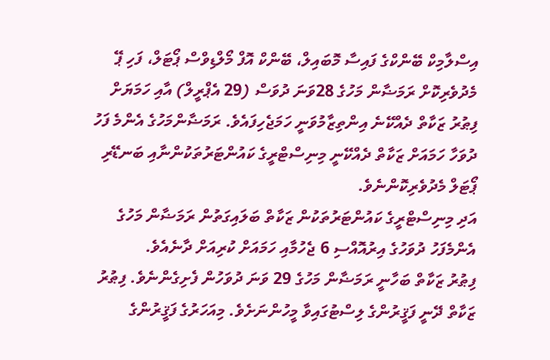އިސްލާމިކް ބޭންކްގެ ފައިސާ މޮބައިލް، ބޭންކް އޮފް މޯލްޑިވްސް ޕޯޓަލް، ފަހި ޕޭ މެދުވެރިކޮށް ރަމަޟާން މަހުގެ 28ވަނަ ދުވަސް (29 އެޕްރީލް) އާއި ހަމަޔަށް ފިޠުރު ޒަކާތް ދެއްކޭނެ އިންތިޒާމުވަނީ ހަމަޖެހިފައެވެ. ރަމަޟާންމަހުގެ އެންމެ ފަހު ދުވަހާ ހަމައަށް ޒަކާތް ދެއްކޭނީ މިނިސްޓްރީގެ ކައުންޓަރުތަކުންނާއި ބަނޑޭރި ޕޯޓަލް މެދުވެރިކޮންނެވެ.
އަދި މިނިސްޓްރީގެ ކައުންޓަރުތަކުން ޒަކާތް ބަލައިގަތުން ރަމަޟާން މަހުގެ އެންމެފަހު ދުވަހުގެ އިރުއޮއްސި 6 ޖެހުމާއި ހަމައަށް ކުރިއަށް ދާނެއެވެ.
ފިޠުރު ޒަކާތް ބަހާނީ ރަމަޟާން މަހުގެ 29 ވަނަ ދުވަހުން ފެށިގެންނެވެ. ފިޠުރު ޒަކާތް ދޭނީ ފަޤީރުންގެ ލިސްޓުގައިވާ މީހުންނަށެވެ. މިއަހަރުގެ ފަޤީރުންގެ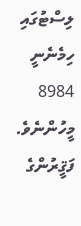ލިސްޓުގައި ހިމެނެނީ 8984 މީހުންނެވެ. ފަޤީރުންގެ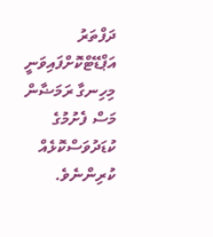ދަފްތަރު އަޕްޑޭޓްކޮށްފައިވަނީ މިހިނގާ ރަމަޟާން މަސް ފެށުމުގެ ކުޑަދުވަސްކޮޅެއް ކުރިންނެވެ.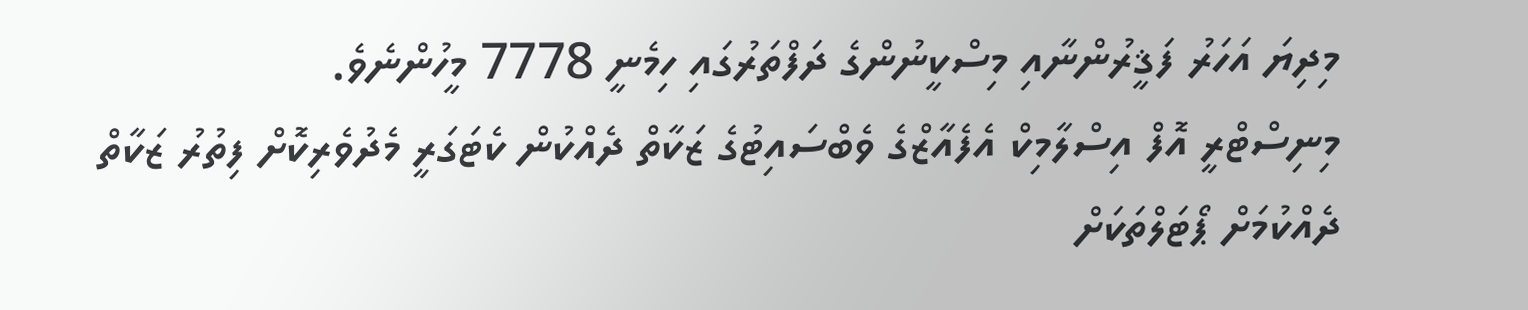މިދިޔަ އަހަރު ފަޤީރުންނާއި މިސްކީނުންގެ ދަފްތަރުގައި ހިމެނީ 7778 މީހުންނެވެ.
މިނިސްޓްރީ އޮފް އިސްލާމިކް އެފެއާޒްގެ ވެބްސައިޓުގެ ޒަކާތް ދެއްކުން ކެޓަގަރީ މެދުވެރިކޮށް ފިތުރު ޒަކާތް ދެއްކުމަށް ޕޯޓަލްތަކަށް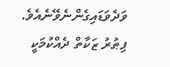ވަދެވަޑައިގެންނެވޭނެއެވެ. ފިޠުރު ޒަކާތް ދެއްކުމަކީ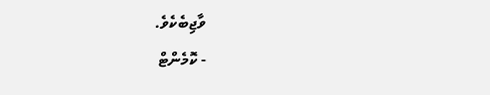ވާޖިބެކެވެ.
- ކޮމެންޓް